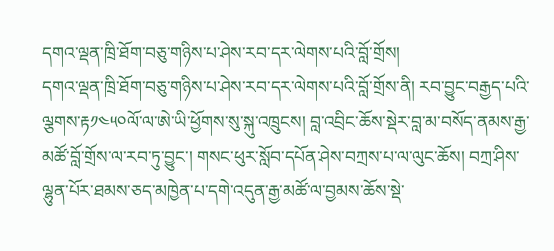དགའ་ལྡན་ཁྲི་ཐོག་བཅུ་གཉིས་པ་ཤེས་རབ་དར་ལེགས་པའི་བློ་གྲོས།
དགའ་ལྡན་ཁྲི་ཐོག་བཅུ་གཉིས་པ་ཤེས་རབ་དར་ལེགས་པའི་བློ་གྲོས་ནི། རབ་བྱུང་བརྒྱད་པའི་ལྕགས་རྟ༡༤༥༠ལོ་ལ་ཨེ་ཡི་ཕྱོགས་སུ་སྐུ་འཁྲུངས། བླ་འབྲིང་ཆོས་སྡེར་བླ་མ་བསོད་ནམས་རྒྱ་མཚོ་བློ་གྲོས་ལ་རབ་ཏུ་བྱུང་། གསང་ཕུར་སློབ་དཔོན་ཤེས་བཀྲས་པ་ལ་ལུང་ཆོས། བཀྲ་ཤིས་ལྷུན་པོར་ཐམས་ཅད་མཁྱེན་པ་དགེ་འདུན་རྒྱ་མཚོ་ལ་བྱམས་ཆོས་སྡེ་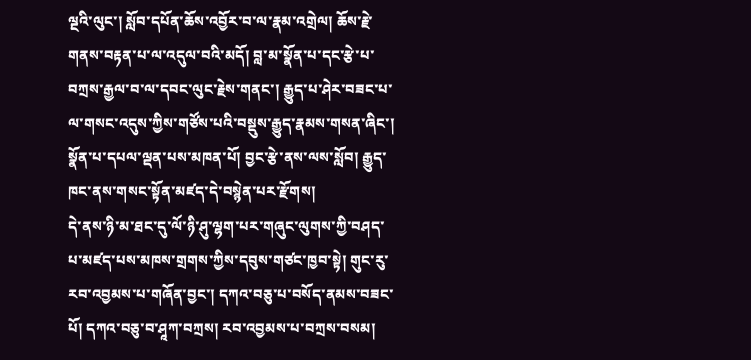ལྔའི་ལུང་། སློབ་དཔོན་ཆོས་འབྱོར་བ་ལ་རྣམ་འགྲེལ། ཆོས་རྗེ་གནས་བརྟན་པ་ལ་འདུལ་བའི་མདོ། བླ་མ་སྣོན་པ་དང་རྩེ་པ་བཀྲས་རྒྱལ་བ་ལ་དབང་ལུང་རྗེས་གནང་། རྒྱུད་པ་ཤེར་བཟང་པ་ལ་གསང་འདུས་ཀྱིས་གཙོས་པའི་བསྡུས་རྒྱུད་རྣམས་གསན་ཞིང་། སྣོན་པ་དཔལ་ལྡན་པས་མཁན་པོ། བྱང་རྩེ་ནས་ལས་སློབ། རྒྱུད་ཁང་ནས་གསང་སྟོན་མཛད་དེ་བསྙེན་པར་རྫོགས།
དེ་ནས་ཉི་མ་ཐང་དུ་ལོ་ཉི་ཤུ་ལྷག་པར་གཞུང་ལུགས་ཀྱི་བཤད་པ་མཛད་པས་མཁས་གྲགས་ཀྱིས་དབུས་གཙང་ཁྱབ་སྟེ། གུང་རུ་རབ་འབྱམས་པ་གཞོན་བྱང་། དཀའ་བཅུ་པ་བསོད་ནམས་བཟང་པོ། དཀའ་བཅུ་བ་ཤཱཀ་བཀྲས། རབ་འབྱམས་པ་བཀྲས་བསམ།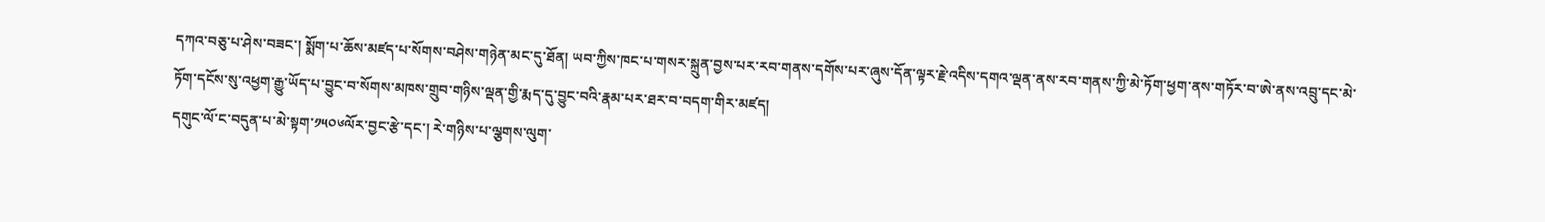དཀའ་བཅུ་པ་ཤེས་བཟང་། སྨོག་པ་ཆོས་མཛད་པ་སོགས་བཤེས་གཉེན་མང་དུ་ཐོན། ཡབ་ཀྱིས་ཁང་པ་གསར་སྐྲུན་བྱས་པར་རབ་གནས་དགོས་པར་ཞུས་དོན་ལྟར་རྗེ་འདིས་དགའ་ལྡན་ནས་རབ་གནས་ཀྱི་མེ་ཏོག་ཕྱག་ནས་གཏོར་བ་ཨེ་ནས་འབྲུ་དང་མེ་ཏོག་དངོས་སུ་འཕྱག་རྒྱུ་ཡོད་པ་བྱུང་བ་སོགས་མཁས་གྲུབ་གཉིས་ལྡན་གྱི་རྨད་དུ་བྱུང་བའི་རྣམ་པར་ཐར་བ་བདག་གིར་མཛད།
དགུང་ལོ་ང་བདུན་པ་མེ་སྟག་༡༥༠༦ལོར་བྱང་རྩེ་དང་། རེ་གཉིས་པ་ལྕགས་ལུག་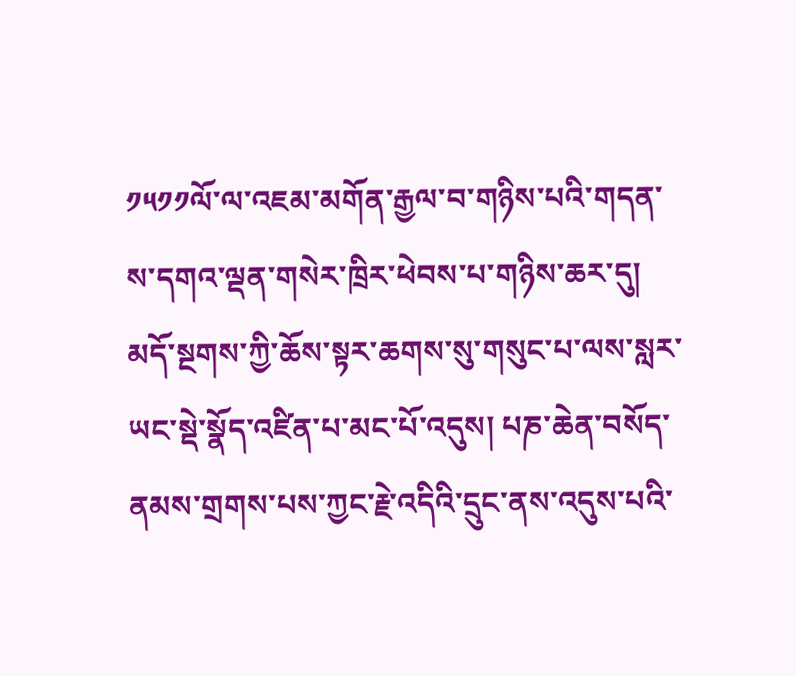༡༥༡༡ལོ་ལ་འཇམ་མགོན་རྒྱལ་བ་གཉིས་པའི་གདན་ས་དགའ་ལྡན་གསེར་ཁྲིར་ཕེབས་པ་གཉིས་ཆར་དུ། མདོ་སྔགས་ཀྱི་ཆོས་སྟར་ཆགས་སུ་གསུང་པ་ལས་སླར་ཡང་སྡེ་སྣོད་འཛིན་པ་མང་པོ་འདུས། པཎ་ཆེན་བསོད་ནམས་གྲགས་པས་ཀྱང་རྗེ་འདིའི་དྲུང་ནས་འདུས་པའི་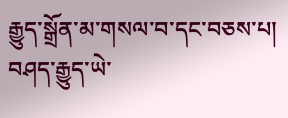རྒྱུད་སྒྲོན་མ་གསལ་བ་དང་བཅས་པ། བཤད་རྒྱུད་ཡེ་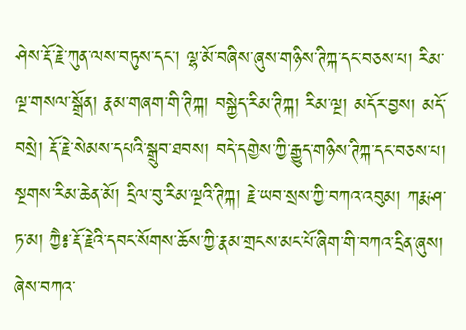ཤེས་རྡོ་རྗེ་ཀུན་ལས་བཏུས་དང་། ལྷ་མོ་བཞིས་ཞུས་གཉིས་ཊིཀྐ་དང་བཅས་པ། རིམ་ལྔ་གསལ་སྒྲོན། རྣམ་གཞག་གི་ཊིཀྐ། བསྐྱེད་རིམ་ཊིཀྐ། རིམ་ལྔ། མདོར་བྱས། མདོ་བསྲེ། རྡོ་རྗེ་སེམས་དཔའི་སྒྲུབ་ཐབས། བདེ་དགྱེས་ཀྱི་རྒྱུད་གཉིས་ཊིཀྐ་དང་བཅས་པ། སྔགས་རིམ་ཆེན་མོ། དྲིལ་བུ་རིམ་ལྔའི་ཊིཀྐ། རྗེ་ཡབ་སྲས་ཀྱི་བཀའ་འབུམ། ཀརྨ་ཤ་ཏ་མ། ཀྱཻ༔་རྡོ་རྗེའི་དབང་སོགས་ཆོས་ཀྱི་རྣམ་གྲངས་མང་པོ་ཞིག་གི་བཀའ་དྲིན་ཞུས། ཞེས་བཀའ་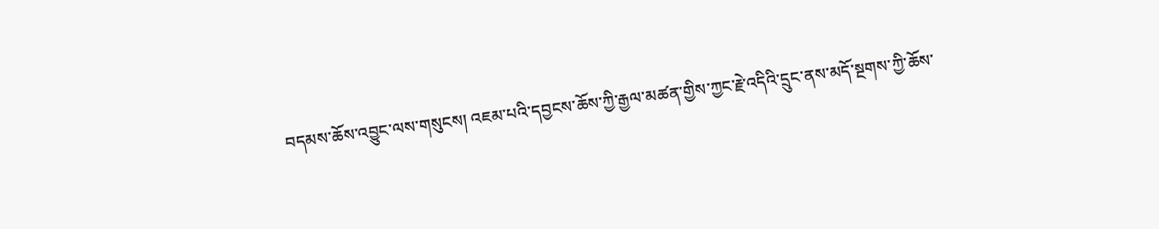བདམས་ཆོས་འབྱུང་ལས་གསུངས། འཇམ་པའི་དབྱངས་ཆོས་ཀྱི་རྒྱལ་མཚན་གྱིས་ཀྱང་རྗེ་འདིའི་དྲུང་ནས་མདོ་སྔགས་ཀྱི་ཆོས་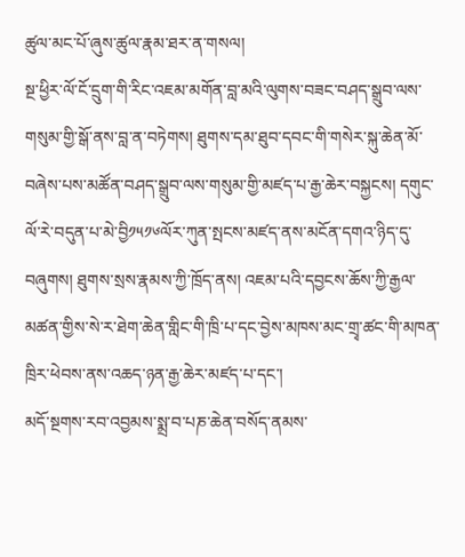ཚུལ་མང་པོ་ཞུས་ཚུལ་རྣམ་ཐར་ན་གསལ།
སྔ་ཕྱིར་ལོ་ངོ་དྲུག་གི་རིང་འཇམ་མགོན་བླ་མའི་ལུགས་བཟང་བཤད་སྒྲུབ་ལས་གསུམ་གྱི་སྒོ་ནས་བླ་ན་བཏེགས། ཐུགས་དམ་ཐུབ་དབང་གི་གསེར་སྐུ་ཆེན་མོ་བཞེས་པས་མཚོན་བཤད་སྒྲུབ་ལས་གསུམ་གྱི་མཛད་པ་རྒྱ་ཆེར་བསྐྱངས། དགུང་ལོ་རེ་བདུན་པ་མེ་བྱི༡༥༡༦ལོར་ཀུན་སྤངས་མཛད་ནས་མངོན་དགའ་ཉིད་དུ་བཞུགས། ཐུགས་སྲས་རྣམས་ཀྱི་ཁྲོད་ནས། འཇམ་པའི་དབྱངས་ཆོས་ཀྱི་རྒྱལ་མཚན་གྱིས་སེ་ར་ཐེག་ཆེན་གླིང་གི་ཁྲི་པ་དང་བྱེས་མཁས་མང་གྲྭ་ཚང་གི་མཁན་ཁྲིར་ཕེབས་ནས་འཆད་ཉན་རྒྱ་ཆེར་མཛད་པ་དང་།
མདོ་སྔགས་རབ་འབྱམས་སྨྲ་བ་པཎ་ཆེན་བསོད་ནམས་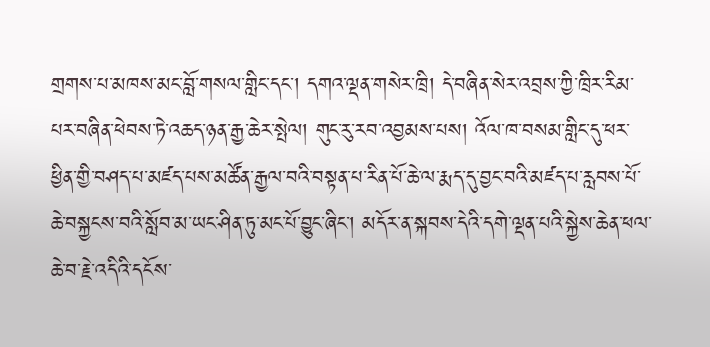གྲགས་པ་མཁས་མང་བློ་གསལ་གླིང་དང་། དགའ་ལྡན་གསེར་ཁྲི། དེ་བཞིན་སེར་འབྲས་ཀྱི་ཁྲིར་རིམ་པར་བཞིན་ཕེབས་ཏེ་འཆད་ཉན་རྒྱ་ཆེར་སྤེལ། གུང་རུ་རབ་འབྱམས་པས། འོལ་ཁ་བསམ་གླིང་དུ་ཕར་ཕྱིན་གྱི་བཤད་པ་མཛད་པས་མཚོན་རྒྱལ་བའི་བསྟན་པ་རིན་པོ་ཆེ་ལ་རྨད་དུ་བྱང་བའི་མཛད་པ་རླབས་པོ་ཆེ་བསྐྱངས་བའི་སློབ་མ་ཡང་ཤིན་ཏུ་མང་པོ་བྱུང་ཞིང་། མདོར་ན་སྐབས་དེའི་དགེ་ལྡན་པའི་སྐྱེས་ཆེན་ཕལ་ཆེ་བ་རྗེ་འདིའི་དངོས་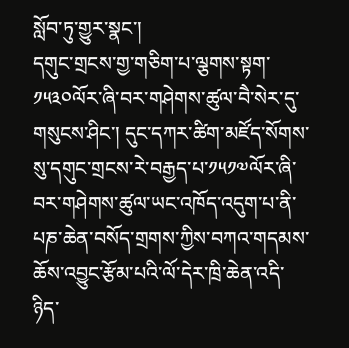སློབ་ཏུ་གྱུར་སྣང་།
དགུང་གྲངས་གྱ་གཅིག་པ་ལྕགས་སྟག་༡༥༣༠ལོར་ཞི་བར་གཤེགས་ཚུལ་བཻ་སེར་དུ་གསུངས་ཤིང་། དུང་དཀར་ཚིག་མཛོད་སོགས་སུ་དགུང་གྲངས་རེ་བརྒྱད་པ་༡༥༡༧ལོར་ཞི་བར་གཤེགས་ཚུལ་ཡང་འཁོད་འདུག་པ་ནི་པཎ་ཆེན་བསོད་གྲགས་ཀྱིས་བཀའ་གདམས་ཆོས་འབྱུང་རྩོམ་པའི་ལོ་དེར་ཁྲི་ཆེན་འདི་ཉིད་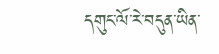དགུང་ལོ་རེ་བདུན་ཡིན་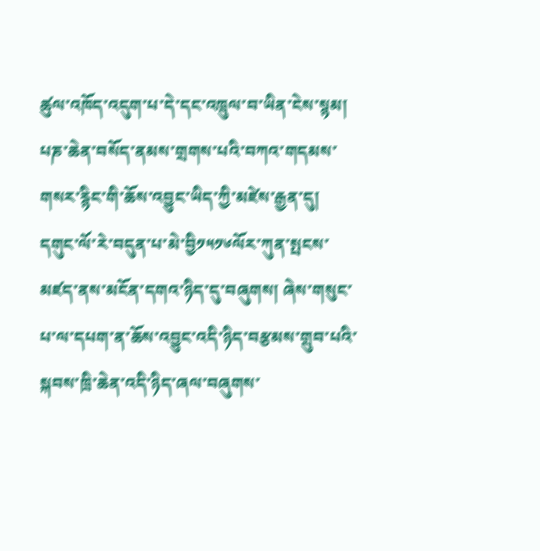ཚུལ་འཁོད་འདུག་པ་དེ་དང་འཁྲུལ་བ་ཡིན་ངེས་སྙམ། པཎ་ཆེན་བསོད་ནམས་གྲགས་པའི་བཀའ་གདམས་གསར་རྙིང་གི་ཆོས་འབྱུང་ཡིད་ཀྱི་མཛེས་རྒྱན་དུ། དགུང་ལོ་རེ་བདུན་པ་མེ་བྱི༡༥༡༦ལོར་ཀུན་སྤངས་མཛད་ནས་མངོན་དགའ་ཉིད་དུ་བཞུགས། ཞེས་གསུང་པ་ལ་དཔག་ན་ཆོས་འབྱུང་འདི་ཉིད་བརྩམས་གྲུབ་པའི་སྐབས་ཁྲི་ཆེན་འདི་ཉིད་ཞལ་བཞུགས་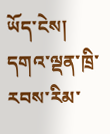ཡོད་ངེས།
དགའ་ལྡན་ཁྲི་རབས་རིམ་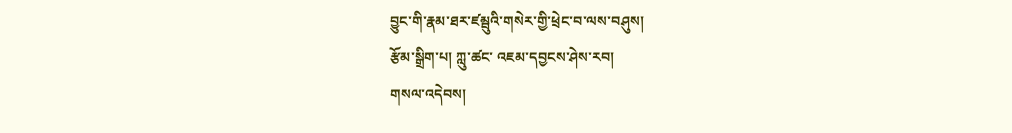བྱུང་གི་རྣམ་ཐར་ཛམྦུའི་གསེར་གྱི་ཕྲེང་བ་ལས་བཤུས།
རྩོམ་སྒྲིག་པ། ཀླུ་ཚང་ འཇམ་དབྱངས་ཤེས་རབ།
གསལ་འདེབས།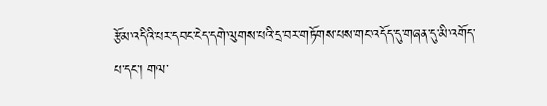རྩོམ་འདིའི་པར་དབང་ངེད་དགེ་ལུགས་པའི་དྲ་བར་གཏོགས་པས་གང་འདོད་དུ་གཞན་དུ་མི་འགོད་པ་དང་། གལ་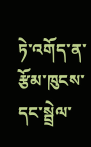ཏེ་འགོད་ན་རྩོམ་ཁུངས་དང་སྦྲེལ་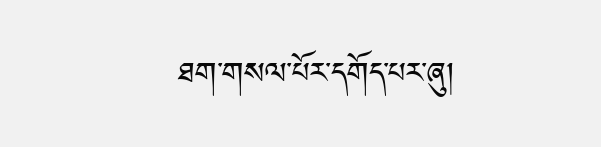ཐག་གསལ་པོར་དགོད་པར་ཞུ།